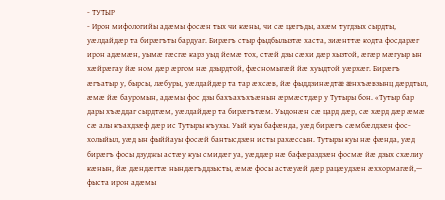- ТУТЫР
- Ирон мифологийы адæмы фосæн тых чи кæны, чи сæ цæгъды, ахæм тугдзых сырдты, уæлдайдæр та бирæгъты бардуаг. Бирæгъ стыр фыдбылызтæ хаста, зиæнттæ кодта фосдарæг ирон адæмæн, уымæ гæсгæ карз уыд йемæ тох, стæй дзы сæхи дæр хызтой, æгæр мæгуыр ын хæйрæгау йæ ном дæр æргом нæ дзырдтой, фæсномыгæй йæ хуыдтой уæрхæг. Бирæгъ æгъатыр у, бырсы, лæбуры, уæлдайдæр та тар æхсæв, йæ фыддзинæдтæ æнхъæвзынц дæрдтыл, æмæ йæ бауромын, адæмы фос дзы бахъахъхъæнын æрмæстдæр у Тутыры бон. «Тутыр бар дары хъæддаг сырдтæм, уæлдайдæр та бирæгътæм. Уыдонæн сæ цард дæр, сæ хæрд дæр æмæ сæ алы къахдзæф дæр ис Тутыры къухы. Уый куы бафæнда, уæд бирæгъ сæмбæлдзæн фос-холыйыл, уæд ын фыййауы фосæй бантысдзæн исты рахæссын. Тутыры куы нæ фæнда, уæд бирæгъ фосы дзуджы астæу куы смидæг уа, уæддæр нæ бафæраздзæн фосмæ йæ дзых схæлиу кæнын, йæ дæндæгтæ нындæгъддзысты, æмæ фосы астæуæй дæр рацæудзæн æххормагæй,— фыста ирон адæмы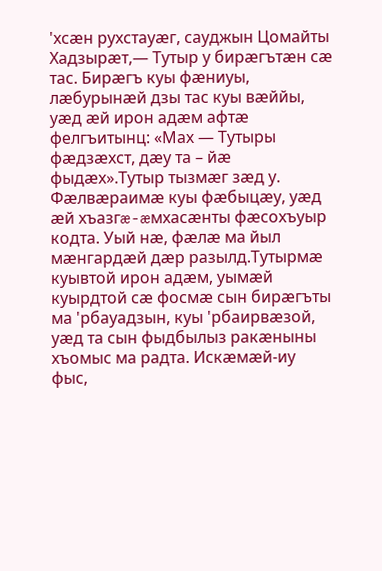'хсæн рухстауæг, сауджын Цомайты Хадзырæт,— Тутыр у бирæгътæн сæ тас. Бирæгъ куы фæниуы, лæбурынæй дзы тас куы вæййы, уæд æй ирон адæм афтæ фелгъитынц: «Мах — Тутыры фæдзæхст, дæу та – йæ фыдæх».Тутыр тызмæг зæд у. Фæлвæраимæ куы фæбыцæу, уæд æй хъазгæ-æмхасæнты фæсохъуыр кодта. Уый нæ, фæлæ ма йыл мæнгардæй дæр разылд.Тутырмæ куывтой ирон адæм, уымæй куырдтой сæ фосмæ сын бирæгъты ма 'рбауадзын, куы 'рбаирвæзой, уæд та сын фыдбылыз ракæныны хъомыс ма радта. Искæмæй-иу фыс,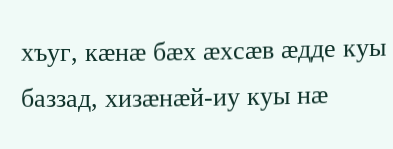хъуг, кæнæ бæх æхсæв æдде куы баззад, хизæнæй-иу куы нæ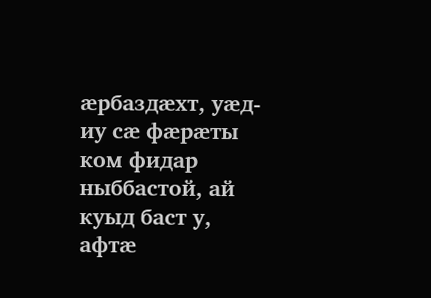æрбаздæхт, уæд-иу сæ фæрæты ком фидар ныббастой, ай куыд баст у, афтæ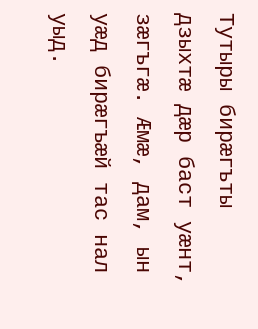Тутыры бирæгъты дзыхтæ дæр баст уæнт, зæгъгæ. Æмæ, дам, ын уæд бирæгъæй тас нал уыд.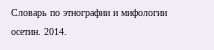Словарь по этнографии и мифологии осетин. 2014.